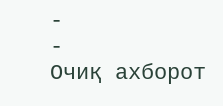-
-
Очиқ ахборот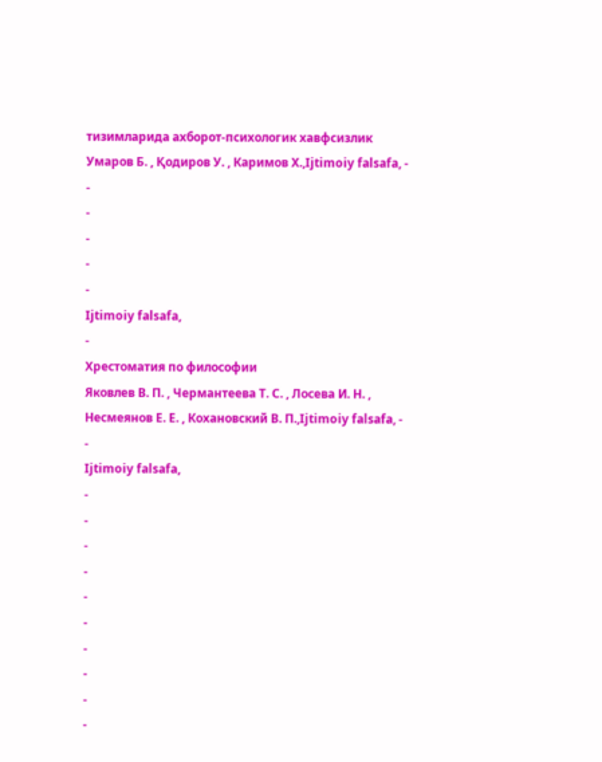тизимларида ахборот-психологик хавфсизлик
Умаров Б. , Қодиров У. , Каримов X.,Ijtimoiy falsafa, -
-
-
-
-
-
Ijtimoiy falsafa,
-
Хрестоматия по философии
Яковлев В. П. , Чермантеева Т. С. , Лосева И. Н. , Несмеянов Е. Е. , Кохановский В. П.,Ijtimoiy falsafa, -
-
Ijtimoiy falsafa,
-
-
-
-
-
-
-
-
-
-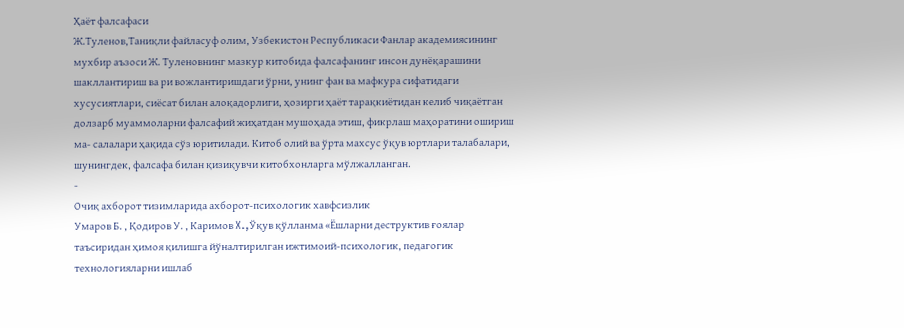Ҳаёт фалсафаси
Ж.Туленов,Таниқли файласуф олим, Узбекистон Республикаси Фанлар академиясининг мухбир аъзоси Ж. Туленовнинг мазкур китобида фалсафанинг инсон дунёқарашини шакллантириш ва ри вожлантиришдаги ўрни, унинг фан ва мафкура сифатидаги хусусиятлари, сиёсат билан алоқадорлиги, ҳозирги ҳаёт тарақкиётидан келиб чиқаётган долзарб муаммоларни фалсафий жиҳатдан мушоҳада этиш, фикрлаш маҳоратини ошириш ма- салалари ҳақида сўз юритилади. Китоб олий ва ўрта махсус ўқув юртлари талабалари, шунингдек, фалсафа билан қизиқувчи китобхонларга мўлжалланган.
-
Очиқ ахборот тизимларида ахборот-психологик хавфсизлик
Умаров Б. , Қодиров У. , Каримов X.,Ўқув қўлланма «Ёшларни деструктив ғоялар таъсиридан ҳимоя қилишга йўналтирилган ижтимоий-психологик, педагогик технологияларни ишлаб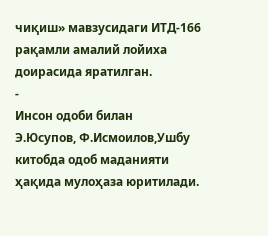чиқиш» мавзусидаги ИТД-166 рақамли амалий лойиха доирасида яратилган.
-
Инсон одоби билан
Э.Юсупов, Ф.Исмоилов,Ушбу китобда одоб маданияти ҳақида мулоҳаза юритилади.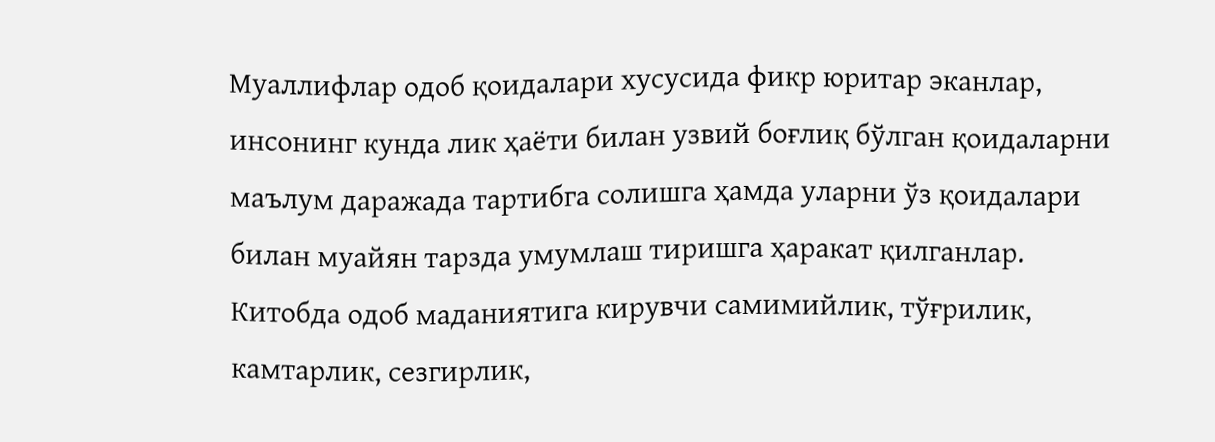Муаллифлар одоб қоидалари хусусида фикр юритар эканлар, инсонинг кунда лик ҳаёти билан узвий боғлиқ бўлган қоидаларни маълум даражада тартибга солишга ҳамда уларни ўз қоидалари билан муайян тарзда умумлаш тиришга ҳаракат қилганлар. Китобда одоб маданиятига кирувчи самимийлик, тўғрилик, камтарлик, сезгирлик,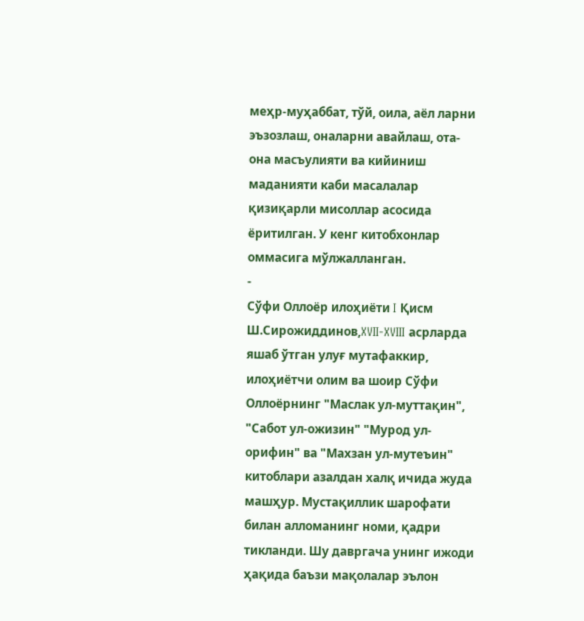меҳр-муҳаббат, тўй, оила, аёл ларни эъзозлаш, оналарни авайлаш, ота-она масъулияти ва кийиниш маданияти каби масалалар қизиқарли мисоллар асосида ёритилган. У кенг китобхонлар оммасига мўлжалланган.
-
Сўфи Оллоёр илоҳиёти I Қисм
Ш.Сирожиддинов,XVII-XVIII асрларда яшаб ўтган улуғ мутафаккир, илоҳиётчи олим ва шоир Сўфи Оллоёрнинг "Маслак ул-муттақин", "Сабот ул-ожизин" "Мурод ул-орифин" ва "Махзан ул-мутеъин" китоблари азалдан халқ ичида жуда машҳур. Мустақиллик шарофати билан алломанинг номи, қадри тикланди. Шу давргача унинг ижоди ҳақида баъзи мақолалар эълон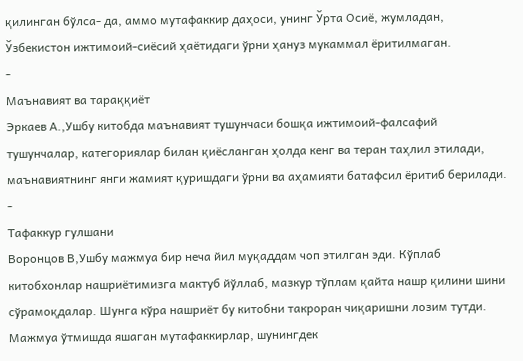қилинган бўлса- да, аммо мутафаккир даҳоси, унинг Ўрта Осиё, жумладан, Ўзбекистон ижтимоий-сиёсий ҳаётидаги ўрни ҳануз мукаммал ёритилмаган.
-
Маънавият ва тараққиёт
Эркаев А.,Ушбу китобда маънавият тушунчаси бошқа ижтимоий-фалсафий тушунчалар, категориялар билан қиёсланган ҳолда кенг ва теран таҳлил этилади, маънавиятнинг янги жамият қуришдаги ўрни ва аҳамияти батафсил ёритиб берилади.
-
Тафаккур гулшани
Воронцов В,Ушбу мажмуа бир неча йил муқаддам чоп этилган эди. Кўплаб китобхонлар нашриётимизга мактуб йўллаб, мазкур тўплам қайта нашр қилини шини сўрамоқдалар. Шунга кўра нашриёт бу китобни такроран чиқаришни лозим тутди. Мажмуа ўтмишда яшаган мутафаккирлар, шунингдек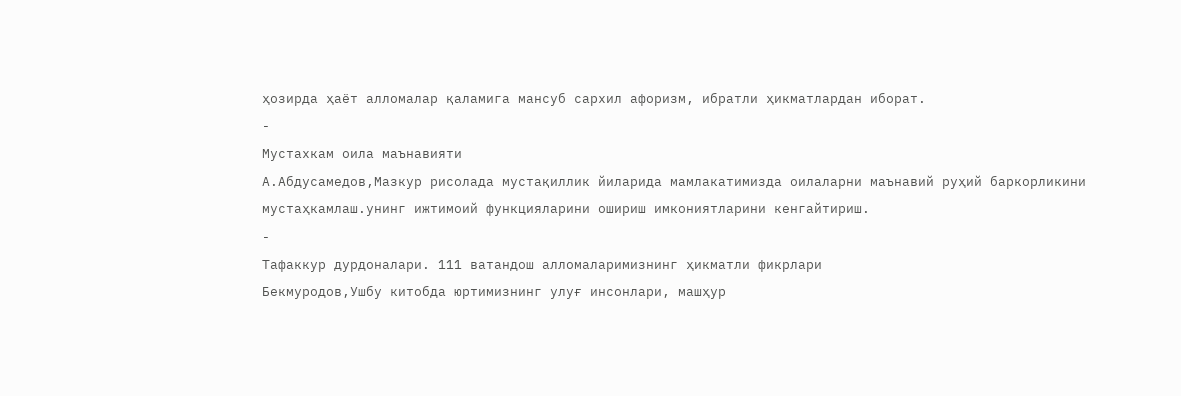ҳозирда ҳаёт алломалар қаламига мансуб сархил афоризм, ибратли ҳикматлардан иборат.
-
Мустахкам оила маънавияти
А.Абдусамедов,Мазкур рисолада мустақиллик йиларида мамлакатимизда оилаларни маънавий руҳий баркорликини мустаҳкамлаш.унинг ижтимоий функцияларини ошириш имкониятларини кенгайтириш.
-
Тафаккур дурдоналари. 111 ватандош алломаларимизнинг ҳикматли фикрлари
Бекмуродов,Ушбу китобда юртимизнинг улуғ инсонлари, машҳур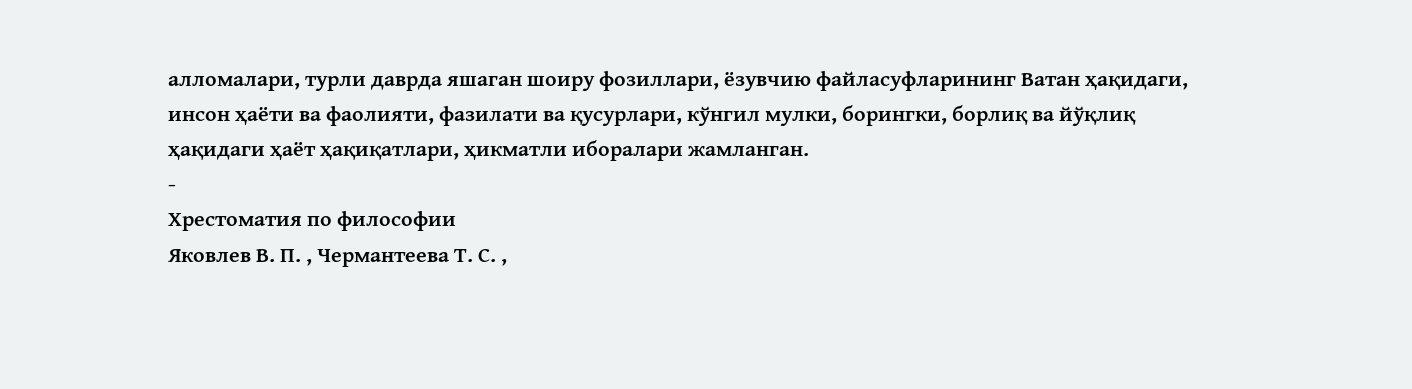алломалари, турли даврда яшаган шоиру фозиллари, ёзувчию файласуфларининг Ватан ҳақидаги, инсон ҳаёти ва фаолияти, фазилати ва қусурлари, кўнгил мулки, борингки, борлиқ ва йўқлиқ ҳақидаги ҳаёт ҳақиқатлари, ҳикматли иборалари жамланган.
-
Хрестоматия по философии
Яковлев В. П. , Чермантеева Т. С. ,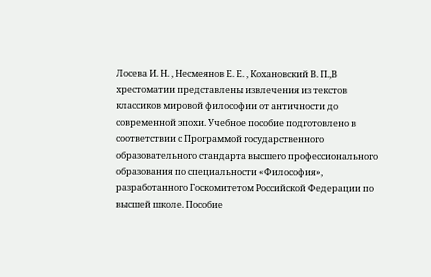Лосева И. Н. , Несмеянов Е. Е. , Кохановский В. П.,В хрестоматии представлены извлечения из текстов классиков мировой философии от античности до современной эпохи. Учебное пособие подготовлено в соответствии с Программой государственного образовательного стандарта высшего профессионального образования по специальности «Философия», разработанного Госкомитетом Российской Федерации по высшей школе. Пособие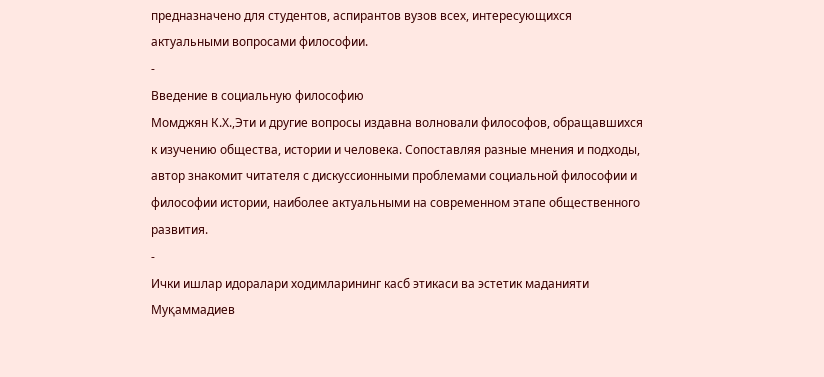предназначено для студентов, аспирантов вузов всех, интересующихся актуальными вопросами философии.
-
Введение в социальную философию
Момджян К.Х.,Эти и другие вопросы издавна волновали философов, обращавшихся к изучению общества, истории и человека. Сопоставляя разные мнения и подходы, автор знакомит читателя с дискуссионными проблемами социальной философии и философии истории, наиболее актуальными на современном этапе общественного развития.
-
Ички ишлар идоралари ходимларининг касб этикаси ва эстетик маданияти
Муқаммадиев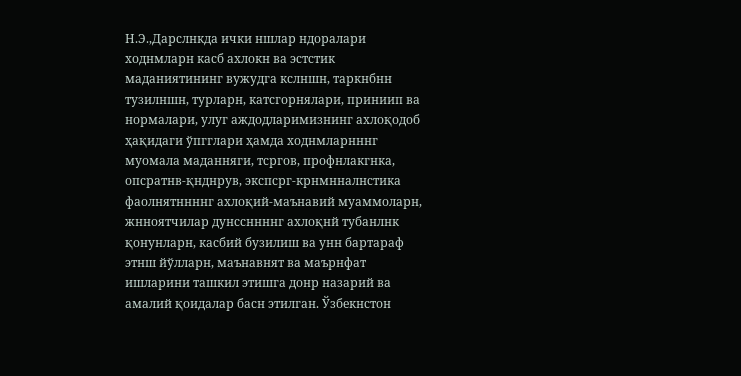Н.Э.,Дарслнкда ички ншлар ндоралари ходнмларн касб ахлокн ва эстстик маданиятининг вужудга кслншн, таркнбнн тузилншн, турларн, катсгорнялари, приниип ва нормалари, улуг аждодларимизнинг ахлоқодоб ҳақидаги ўпгглари ҳамда ходнмларнннг муомала маданняги, тсргов, профнлакгнка, опсратнв-қнднрув, экспсрг-крнмнналнстика фаолнятннннг ахлоқий-маънавий муаммоларн, жнноятчилар дунссннннг ахлоқнй тубанлнк қонунларн, касбий бузилиш ва унн бартараф этнш йўлларн, маънавнят ва маърнфат ишларини ташкил этишга донр назарий ва амалий қоидалар басн этилган. Ўзбекнстон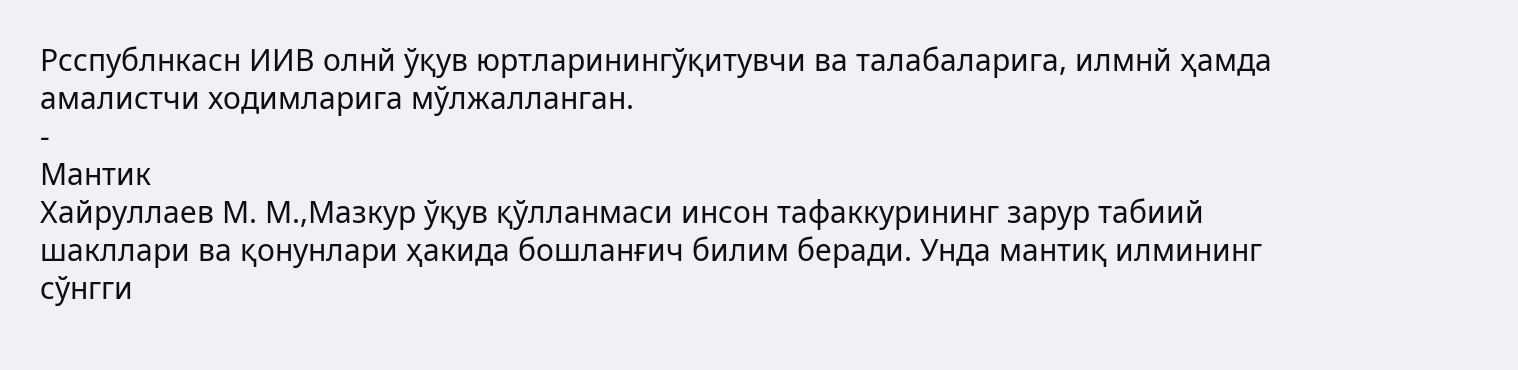Рсспублнкасн ИИВ олнй ўқув юртларинингўқитувчи ва талабаларига, илмнй ҳамда амалистчи ходимларига мўлжалланган.
-
Мантик
Хайруллаев М. М.,Мазкур ўқув қўлланмаси инсон тафаккурининг зарур табиий шакллари ва қонунлари ҳакида бошланғич билим беради. Унда мантиқ илмининг сўнгги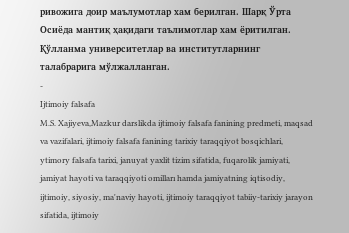ривожига доир маълумотлар хам берилган. Шарқ Ўрта Осиёда мантиқ ҳақидаги таълимотлар хам ёритилган. Қўлланма университетлар ва институтларнинг талабрарига мўлжалланган.
-
Ijtimoiy falsafa
M.S. Xajiyeva,Mazkur darslikda ijtimoiy falsafa fanining predmeti, maqsad va vazifalari, ijtimoiy falsafa fanining tarixiy taraqqiyot bosqichlari, ytimory falsafa tarixi, januyat yaxlit tizim sifatida, fuqarolik jamiyati, jamiyat hayoti va taraqqiyoti omilları hamda jamiyatning iqtisodiy, ijtimoiy, siyosiy, ma'naviy hayoti, ijtimoiy taraqqiyot tabiiy-tarixiy jarayon sifatida, ijtimoiy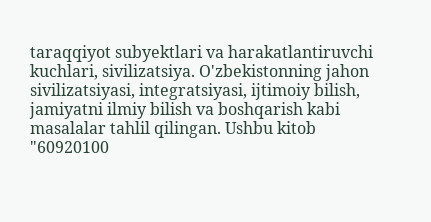taraqqiyot subyektlari va harakatlantiruvchi kuchlari, sivilizatsiya. O'zbekistonning jahon sivilizatsiyasi, integratsiyasi, ijtimoiy bilish, jamiyatni ilmiy bilish va boshqarish kabi masalalar tahlil qilingan. Ushbu kitob "60920100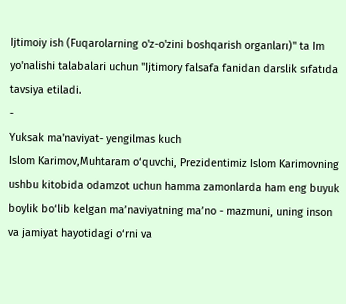Ijtimoiy ish (Fuqarolarning o'z-o'zini boshqarish organları)" ta Im yo'nalishi talabalari uchun "Ijtimory falsafa fanidan darslik sıfatıda tavsiya etiladi.
-
Yuksak ma'naviyat- yengilmas kuch
Islom Karimov,Muhtaram o‘quvchi, Prezidentimiz Islom Karimovning ushbu kitobida odamzot uchun hamma zamonlarda ham eng buyuk boylik bo‘lib kelgan ma’naviyatning ma’no - mazmuni, uning inson va jamiyat hayotidagi o‘rni va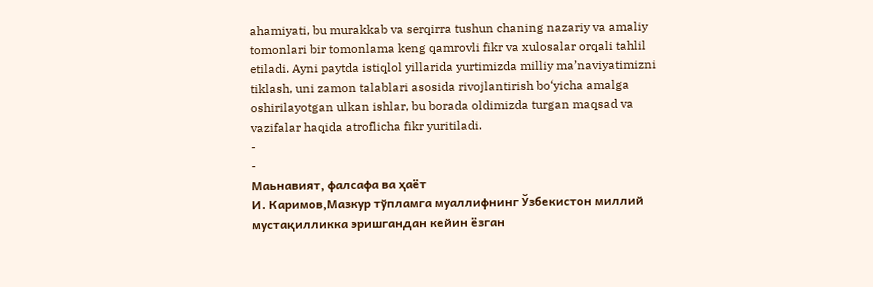ahamiyati, bu murakkab va serqirra tushun chaning nazariy va amaliy tomonlari bir tomonlama keng qamrovli fikr va xulosalar orqali tahlil etiladi. Ayni paytda istiqlol yillarida yurtimizda milliy ma’naviyatimizni tiklash, uni zamon talablari asosida rivojlantirish bo‘yicha amalga oshirilayotgan ulkan ishlar, bu borada oldimizda turgan maqsad va vazifalar haqida atroflicha fikr yuritiladi.
-
-
Маьнавият, фалсафа ва ҳаёт
И. Каримов,Мазкур тўпламга муаллифнинг Ўзбекистон миллий мустақилликка эришгандан кейин ёзган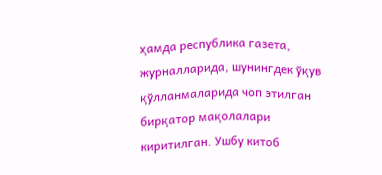ҳамда республика газета, журналларида, шунингдек ўқув қўлланмаларида чоп этилган бирқатор мақолалари киритилган. Ушбу китоб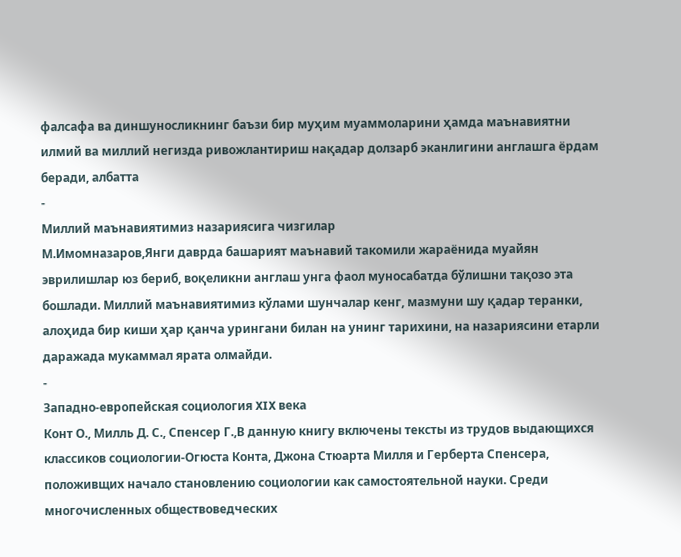фалсафа ва диншуносликнинг баъзи бир муҳим муаммоларини ҳамда маънавиятни илмий ва миллий негизда ривожлантириш нақадар долзарб эканлигини англашга ёрдам беради, албатта
-
Миллий маънавиятимиз назариясига чизгилар
М.Имомназаров,Янги даврда башарият маънавий такомили жараёнида муайян эврилишлар юз бериб, воқеликни англаш унга фаол муносабатда бўлишни тақозо эта бошлади. Миллий маънавиятимиз кўлами шунчалар кенг, мазмуни шу қадар теранки, алоҳида бир киши ҳар қанча урингани билан на унинг тарихини, на назариясини етарли даражада мукаммал ярата олмайди.
-
Западно-европейская социология XIX века
Конт О., Милль Д. С., Спенсер Г.,В данную книгу включены тексты из трудов выдающихся классиков социологии-Огюста Конта, Джона Стюарта Милля и Герберта Спенсера, положивщих начало становлению социологии как самостоятельной науки. Среди многочисленных обществоведческих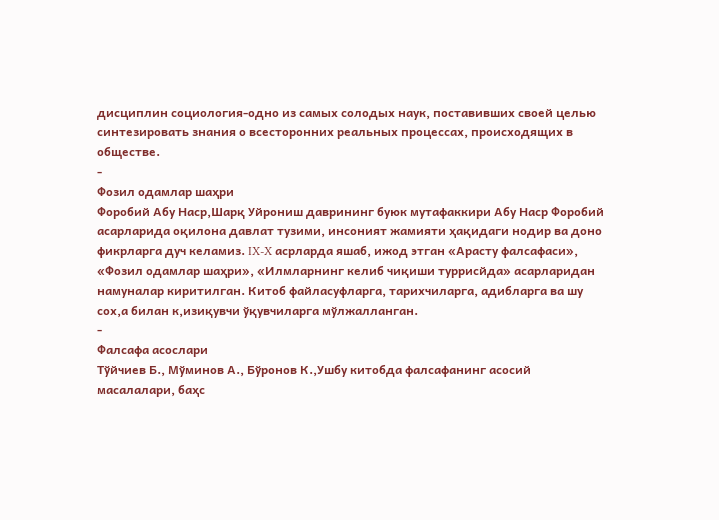дисциплин социология-одно из самых солодых наук, поставивших своей целью синтезировать знания о всесторонних реальных процессах, происходящих в обществе.
-
Фозил одамлар шаҳри
Форобий Абу Наср,Шарқ Уйрониш даврининг буюк мутафаккири Абу Наср Форобий асарларида оқилона давлат тузими, инсоният жамияти ҳақидаги нодир ва доно фикрларга дуч келамиз. IX-X асрларда яшаб, ижод этган «Арасту фалсафаси», «Фозил одамлар шаҳри», «Илмларнинг келиб чиқиши туррисйда» асарларидан намуналар киритилган. Китоб файласуфларга, тарихчиларга, адибларга ва шу сох,а билан к,изиқувчи ўқувчиларга мўлжалланган.
-
Фалсафа асослари
Тўйчиев Б., Мўминов А., Бўронов К.,Ушбу китобда фалсафанинг асосий масалалари, баҳс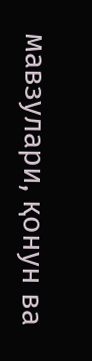мавзулари, қонун ва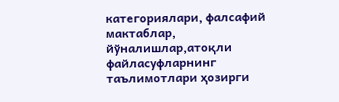категориялари, фалсафий мактаблар, йўналишлар,атоқли файласуфларнинг таълимотлари ҳозирги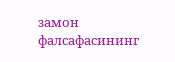замон фалсафасининг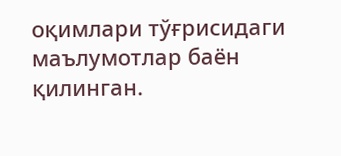оқимлари тўғрисидаги маълумотлар баён қилинган.